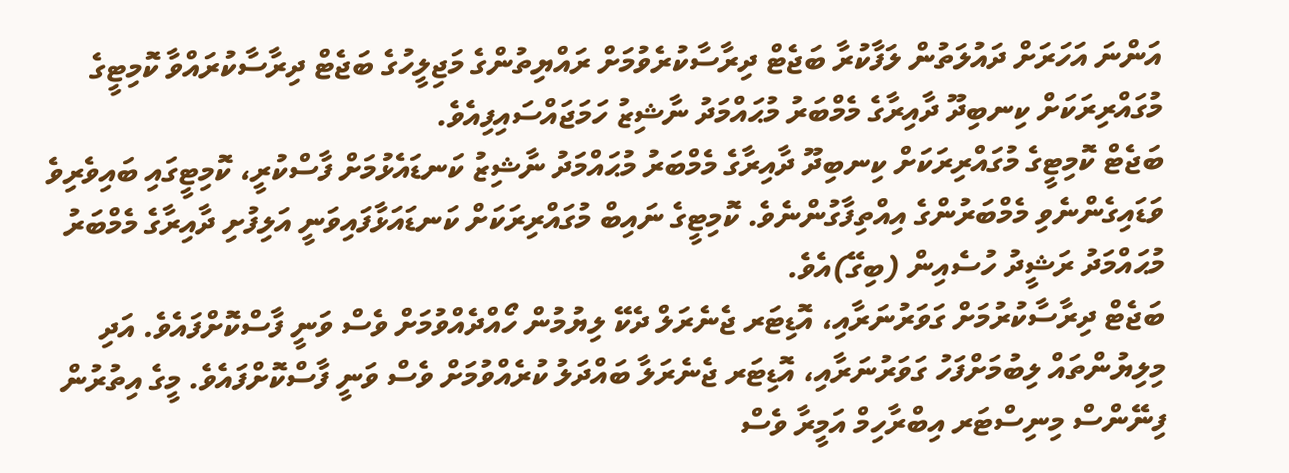އަންނަ އަހަރަށް ދައުލަތުން ލަފާކުރާ ބަޖެޓް ދިރާސާކުރެވުމަށް ރައްޔިތުންގެ މަޖިލީހުގެ ބަޖެޓް ދިރާސާކުރައްވާ ކޮމިޓީގެ މުގައްރިރަކަށް ކިނބިދޫ ދާއިރާގެ މެމްބަރު މުޙައްމަދު ނާޝިޒު ހަމަޖައްސައިފިއެވެ.
ބަޖެޓް ކޮމިޓީގެ މުގައްރިރަކަށް ކިނބިދޫ ދާއިރާގެ މެމްބަރު މުޙައްމަދު ނާޝިޒު ކަނޑައެޅުމަށް ފާސްކުރީ، ކޮމިޓީގައި ބައިވެރިވެ ވަޑައިގެންނެވި މެމްބަރުންގެ އިއްތިފާގުންނެވެ. ކޮމިޓީގެ ނައިބް މުގައްރިރަކަށް ކަނޑައަޅާފައިވަނީ އަލިފުށި ދާއިރާގެ މެމްބަރު މުޙައްމަދު ރަޝީދު ހުސެއިން (ބިގޭ)އެވެ.
ބަޖެޓް ދިރާސާކުރުމަށް ގަވަރުނަރާއި، އޮޑިޓަރ ޖެނެރަލް ދެކޭ ލިޔުމުން ހޯއްދެއްވުމަށް ވެސް ވަނީ ފާސްކޮށްފައެވެ. އަދި މިލިޔުންތައް ލިބުމަށްފަހު ގަވަރުނަރާއި، އޮޑިޓަރ ޖެނެރަލާ ބައްދަލު ކުރެއްވުމަށް ވެސް ވަނީ ފާސްކޮށްފައެވެ. މީގެ އިތުރުން ފިނޭންސް މިނިސްޓަރ އިބްރާހިމް އަމީރާ ވެސް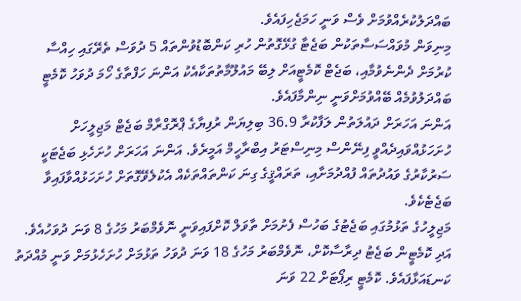ބައްދަލުކުރެއްވުމަށް ވެސް ވަނީ ހަމަޖެހިފައެވެ.
މިނިވަން މުވައްސަސާތަކުން ބަޖެޓާ ގުޅޭގޮތުން ހުރި ކަންބޮޑުވުންތައް 5 ދުވަސް ތެރޭގައި ހިއްސާ ކުރުމަށް ދެންނެވުމާއި، ބަޖެޓް ކޮމެޓީއަށް ލިބޭ މައުލޫމާތުތަކާއެކު އަންނަ ހަފްތާގެ ހޯމަ ދުވަހު ކޮމެޓީ ބައްދަލުވުމެއް ބޭއްވުމަށްވަނީ ނިންމާފައެވެ.
އަންނަ އަހަރަށް ދައުލަތުން ލަފާކުރާ 36.9 ބިލިޔަން ރުފިޔާގެ ޕްރޮގްރާމް ބަޖެޓް މަޖިލީހަށް ހުށަހަޅުއްވައިދެއްވީ ފިނޭންސް މިނިސްޓަރު އިބްރާހީމް އަމީރެވެ. އަންނަ އަހަރަށް ހުށަހެޅި ބަޖެޓަކީ ސަރުކާރުގެ ވައުދުތައް ފުއްދުމަށާއި، ތަރައްޤީގެ ގިނަ ކަންތައްތަކެއް އެކުލެވޭގޮތަށް ހުށަހަޅުއްވާފައިވާ ބަޖެޓެކެވެ.
މަޖިލީހުގެ ތަޅުމުގައި ބަޖެޓުގެ ބަހުސް ފެށުމަށް ތާވަލް ކޮށްފައިވަނީ ނޮވެމްބަރު މަހުގެ 8 ވަނަ ދުވަހުއެވެ. އަދި ކޮމެޓީން ބަޖެޓު ދިރާސާކޮށް، ނޮވެމްބަރު މަހުގެ 18 ވަނަ ދުވަހު ތަޅުމަށް ހުށަހެޅުމަށް ވަނީ މުއްދަތު ކަނޑައަޅާފައެވެ. ކޮމެޓީ ރިޕޯޓަށް 22 ވަނަ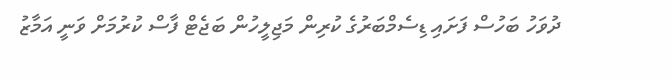ދުވަހު ބަހުސް ފަށައި ޑިސެމްބަރުގެ ކުރިން މަޖިލީހުން ބަޖެޓް ފާސް ކުރުމަށް ވަނީ އަމާޒު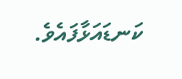ކަނޑައަޅާފައެވެ.